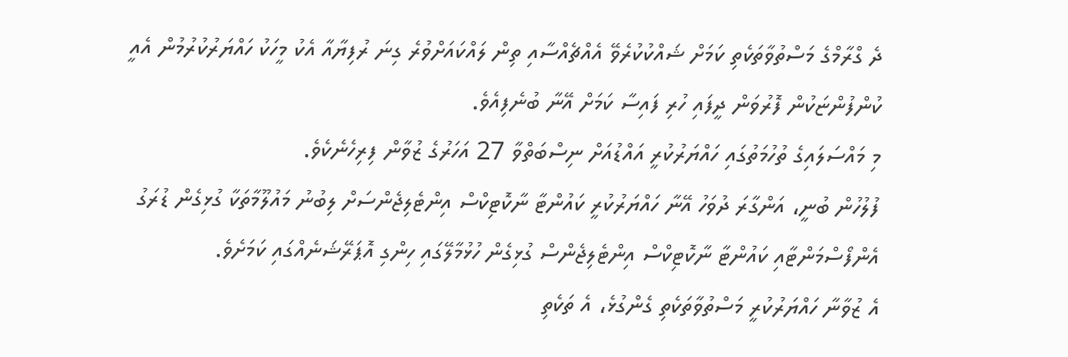ދެ ގްރާމްގެ މަސްތުވާތަކެތި ކަމަށް ޝައްކުކުރެވޭ އެއްޗެއްސާއި ތިން ލައްކައަށްވުރެ ގިނަ ރުފިޔާއާ އެކު މީހަކު ހައްޔަރުކުރުމުން އެއީ ކުންފުންޏަކުން ފޮރުވަން ދީފައި ހުރި ފައިސާ ކަމަށް އޭނާ ބުނެފިއެވެ.
މި މައްސަލައިގެ ތުހުމަތުގައި ހައްޔަރުކުރީ އައްޑުއަށް ނިސްބަތްވާ 27 އަހަރުގެ ޒުވާން ފިރިހެނެކެވެ.
ފުލުހުން ބުނީ، އަންގާރަ ދުވަހު އޭނާ ހައްޔަރުކުރީ ކައުންޓާ ނާކޮޓިކްސް އިންޓެލިޖެންސަށް ލިބުނު މައުލޫމާތަކާ ގުޅިގެން ޑުރަގު އެންފޯސްމަންޓާއި ކައުންޓާ ނާކޮޓިކްސް އިންޓެލިޖެންސް ގުޅިގެން ހުޅުމާލޭގައި ހިންގި އޮޕަރޭޝަނެއްގައި ކަމަށެވެ.
އެ ޒުވާނާ ހައްޔަރުކުރީ މަސްތުވާތަކެތި ގެންގުޅެ، އެ ތަކެތި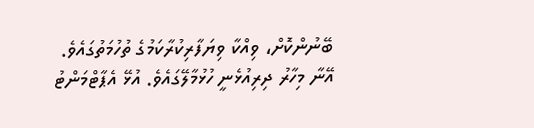ބޭނުންކޮށް، ވިއްކާ ވިޔަފާރިކުރާކަމުގެ ތުހުމަތުގައެވެ.
އޭނާ މިހާރު ދިރިއުޅެނީ ހުޅުމާލޭގައެވެ. އުޅޭ އެޕާޓްމަންޓު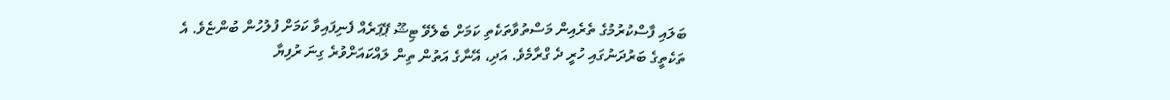ބަލައި ފާސްކުރުމުގެ ތެރެއިން މަސްތުވާތަކެތި ކަމަށް ބެލެވޭ ޓިޝޫ ޕޭޕަރެއް ފެނިފައިވާ ކަމަށް ފުލުހުން ބުންޏެވެ. އެ ތަކެތީގެ ބަރުދަނުގައި ހުރީ ދެ ގްރާމެވެ. އަދި، އޭނާގެ އަތުން ތިން ލައްކައަށްވުރެ ގިނަ ރުފިޔާ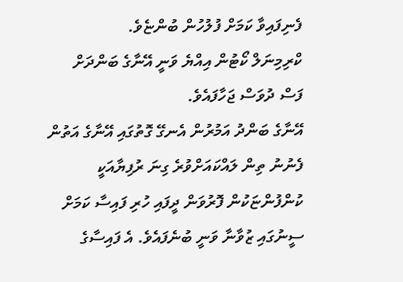ފެނިފައިވާ ކަމަށް ފުލުހުން ބުންޏެވެ.
ކްރިމިނަލް ކޯޓުން އިއްޔެ ވަނީ އޭނާގެ ބަންދަށް ފަސް ދުވަސް ޖަހާފައެވެ.
އޭނާގެ ބަންދު އަމުރުން އެނގޭ ގޮތުގައި އޭނާގެ އަތުން ފެނުނު ތިން ލައްކައަށްވުރެ ގިނަ ރުފިޔާއަކީ ކުންފުންޏަކުން ފޮރުވަން ދީފައި ހުރި ފައިސާ ކަމަށް ސީނުގައި ޒުވާނާ ވަނީ ބުނެފައެވެ. އެ ފައިސާގެ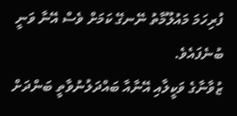ފުރިހަމަ މައުލޫމާތު ނޭނގޭ ކަމަށް ވެސް އޭނާ ވަނީ ބުނެފައެވެ.
ޒުވާނާގެ ވަކީލާއި އޭނާއާ ބައްދަލުނުވާތީ ބަންދަށް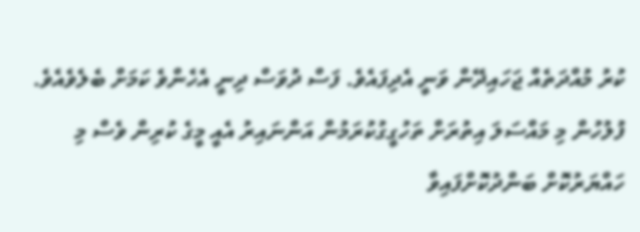ކުރު މުއްދަތެއް ޖަހައިދޭން ވަނީ އެދިފައެވެ. ފަސް ދުވަސް ދިނީ އެހެންވެ ކަމަށް ބެލެވެއެވެ.
ފުލުހުން މި މައްސަލަ އިތުރަށް ތަހުގީގުކުރަމުން އަންނައިރު އެއީ މީގެ ކުރިން ވެސް މި ހައްޔަރުކޮށް ބަންދުކޮށްފައިވާ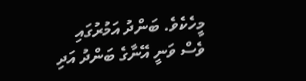މީހެކެވެ. ބަންދު އަމުރުގައި ވެސް ވަނީ އޭނާގެ ބަންދު އަދި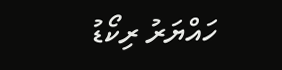ހައްޔަރު ރިކޯޑު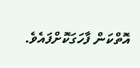އޮތްކަން ފާހަގަކޮށްފައެވެ.